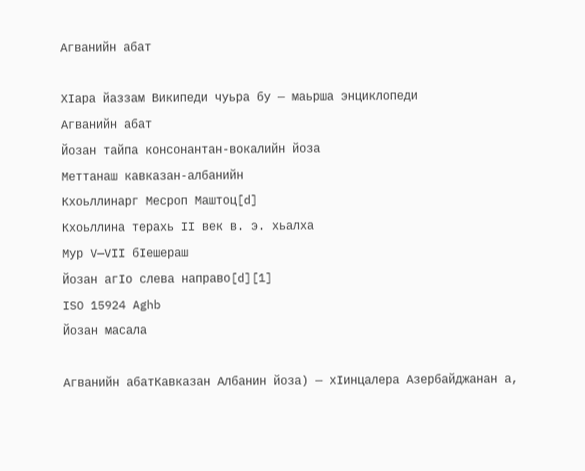Агванийн абат

ХӀара йаззам Википеди чуьра бу — маьрша энциклопеди
Агванийн абат
Йозан тайпа консонантан-вокалийн йоза
Меттанаш кавказан-албанийн
Кхоьллинарг Месроп Маштоц[d]
Кхоьллина терахь II век в. э. хьалха
Мур V—VII бӀешераш
Йозан агӀо слева направо[d][1]
ISO 15924 Aghb
Йозан масала

Агванийн абатКавказан Албанин йоза) — хӀинцалера Азербайджанан а,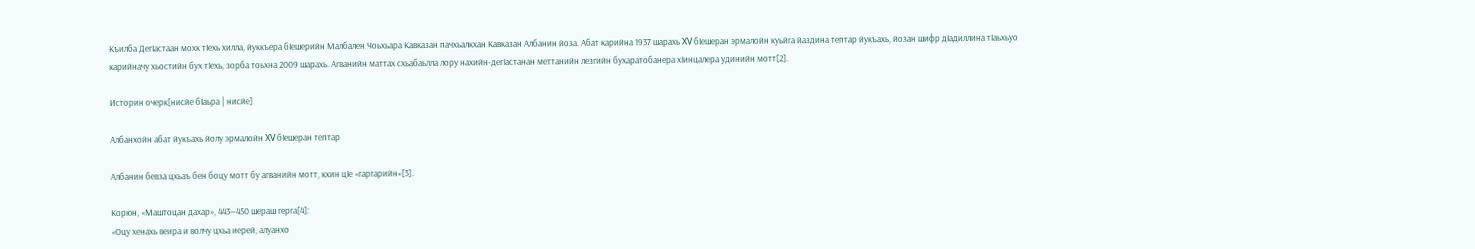Къилба ДегӀастаан мохк тӀехь хилла, йуккъера бӀешерийн Малбален Чоьхьара Кавказан пачхьалкхан Кавказан Албанин йоза. Абат карийна 1937 шарахь XV бӀешеран эрмалойн куьйга йаздина тептар йукъахь, йозан шифр дӀадиллина тӀаьхьуо карийначу хьостийн бух тӀехь, зорба тоьхна 2009 шарахь. Агванийн маттах схьабаьлла лору нахийн-дегӀастанан меттанийн лезгийн бухаратобанера хӀинцалера удинийн мотт[2].

Историн очерк[нисйе бӀаьра | нисйе]

Албанхойн абат йукъахь йолу эрмалойн XV бӀешеран тептар

Албанин бевза цхьаъ бен боцу мотт бу агванийн мотт, кхин цӀе «гаргарийн»[3].

Корюн, «Маштоцан дахар», 443—450 шераш герга[4]:
«Оцу хенахь веира и волчу цхьа иерей, алуанхо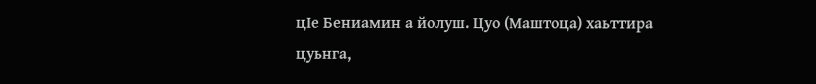цӀе Бениамин а йолуш. Цуо (Маштоца) хаьттира цуьнга,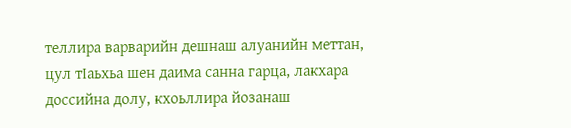теллира варварийн дешнаш алуанийн меттан, цул тӀаьхьа шен даима санна гарца, лакхара доссийна долу, кхоьллира йозанаш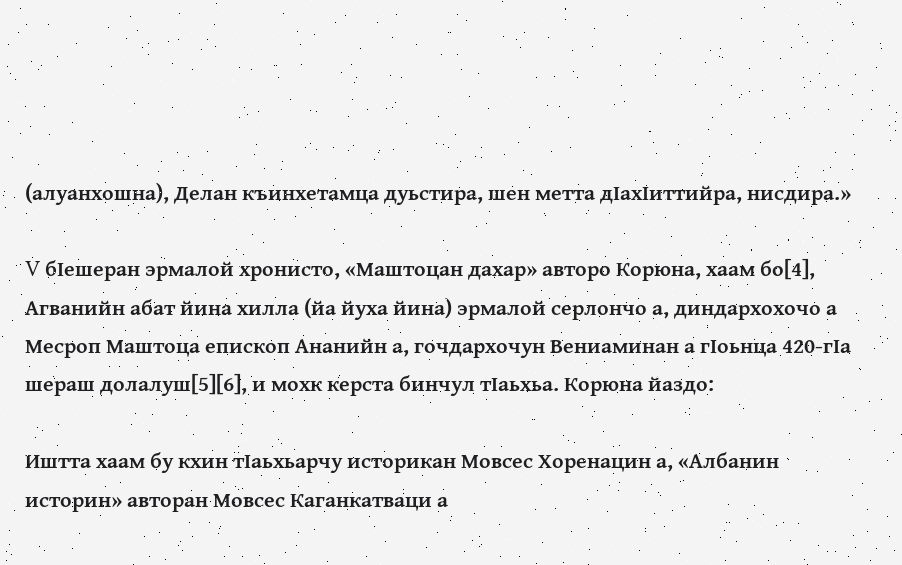(алуанхошна), Делан къинхетамца дуьстира, шен метта дӀахӀиттийра, нисдира.»

V бӀешеран эрмалой хронисто, «Маштоцан дахар» авторо Корюна, хаам бо[4], Агванийн абат йина хилла (йа йуха йина) эрмалой серлончо а, диндархохочо а Месроп Маштоца епископ Ананийн а, гочдархочун Вениаминан а гӀоьнца 420-гӀа шераш долалуш[5][6], и мохк керста бинчул тӀаьхьа. Корюна йаздо:

Иштта хаам бу кхин тӀаьхьарчу историкан Мовсес Хоренацин а, «Албанин историн» авторан Мовсес Каганкатваци а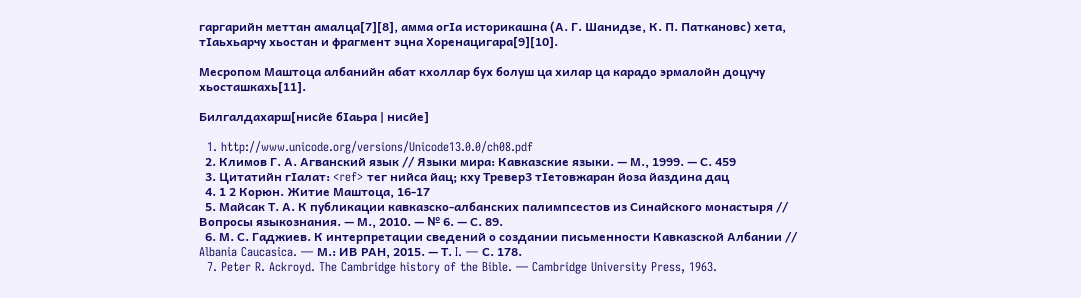гаргарийн меттан амалца[7][8], амма огӀа историкашна (А. Г. Шанидзе, К. П. Паткановс) хета, тӀаьхьарчу хьостан и фрагмент эцна Хоренацигара[9][10].

Месропом Маштоца албанийн абат кхоллар бух болуш ца хилар ца карадо эрмалойн доцучу хьосташкахь[11].

Билгалдахарш[нисйе бӀаьра | нисйе]

  1. http://www.unicode.org/versions/Unicode13.0.0/ch08.pdf
  2. Климов Г. А. Агванский язык // Языки мира: Кавказские языки. — М., 1999. — С. 459
  3. Цитатийн гӀалат: <ref> тег нийса йац; кху Тревер3 тIетовжаран йоза йаздина дац
  4. 1 2 Корюн. Житие Маштоца, 16-17
  5. Майсак Т. А. К публикации кавказско-албанских палимпсестов из Синайского монастыря // Вопросы языкознания. — М., 2010. — № 6. — С. 89.
  6. М. С. Гаджиев. К интерпретации сведений о создании письменности Кавказской Албании // Albania Caucasica. — М.: ИВ РАН, 2015. — Т. I. — С. 178.
  7. Peter R. Ackroyd. The Cambridge history of the Bible. — Cambridge University Press, 1963.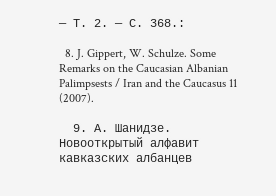— Т. 2. — С. 368.:

  8. J. Gippert, W. Schulze. Some Remarks on the Caucasian Albanian Palimpsests / Iran and the Caucasus 11 (2007).

  9. А. Шанидзе. Новооткрытый алфавит кавказских албанцев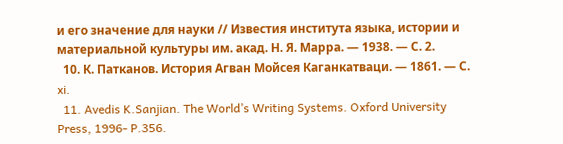и его значение для науки // Известия института языка, истории и материальной культуры им. акад. Н. Я. Марра. — 1938. — С. 2.
  10. К. Патканов. История Агван Мойсея Каганкатваци. — 1861. — С. xi.
  11. Avedis K.Sanjian. The World’s Writing Systems. Oxford University Press, 1996- P.356.